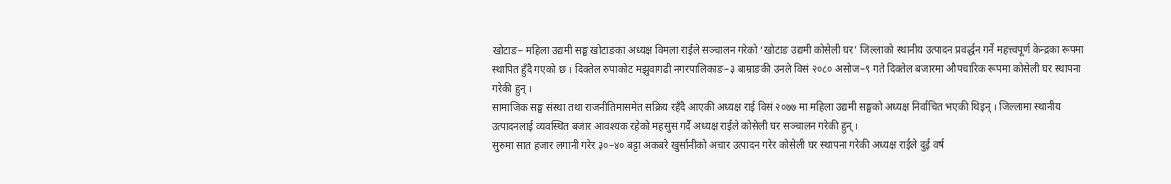खोटाङ– महिला उद्यमी सङ्घ खोटाङका अध्यक्ष विमला राईले सञ्चालन गरेको ‘खोटाङ उद्यमी कोसेली घर’ जिल्लाको स्थानीय उत्पादन प्रवर्द्धन गर्ने महत्त्वपूर्ण केन्द्रका रूपमा स्थापित हुँदै गएको छ । दिक्तेल रुपाकोट मझुवागढी नगरपालिकाङ–३ बाम्राङकी उनले विसं २०८० असोज–९ गते दिक्तेल बजारमा औपचारिक रूपमा कोसेली घर स्थापना गरेकी हुन् ।
सामाजिक सङ्घ संस्था तथा राजनीतिमासमेत सक्रिय रहँदै आएकी अध्यक्ष राई विसं २०७७ मा महिला उद्यमी सङ्घको अध्यक्ष निर्वाचित भएकी थिइन् । जिल्लामा स्थानीय उत्पादनलाई व्यवस्थित बजार आवश्यक रहेको महसुस गर्दै अध्यक्ष राईले कोसेली घर सञ्चालन गरेकी हुन् ।
सुरुमा सात हजार लगानी गरेर ३०–४० बट्टा अकबरे खुर्सानीको अचार उत्पादन गरेर कोसेली घर स्थापना गरेकी अध्यक्ष राईले दुई वर्ष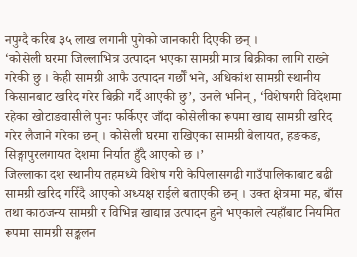नपुग्दै करिब ३५ लाख लगानी पुगेको जानकारी दिएकी छन् ।
‘कोसेली घरमा जिल्लाभित्र उत्पादन भएका सामग्री मात्र बिक्रीका लागि राख्ने गरेकी छु । केही सामग्री आफै उत्पादन गर्छौँ भने, अधिकांश सामग्री स्थानीय किसानबाट खरिद गरेर बिक्री गर्दै आएकी छु’, उनले भनिन्, ‘विशेषगरी विदेशमा रहेका खोटाङवासीले पुनः फर्किएर जाँदा कोसेलीका रूपमा खाद्य सामग्री खरिद गरेर लैजाने गरेका छन् । कोसेली घरमा राखिएका सामग्री बेलायत, हङकङ, सिङ्गापुरलगायत देशमा निर्यात हुँदै आएको छ ।’
जिल्लाका दश स्थानीय तहमध्ये विशेष गरी केपिलासगढी गाउँपालिकाबाट बढी सामग्री खरिद गरिँदै आएको अध्यक्ष राईले बताएकी छन् । उक्त क्षेत्रमा मह, बाँस तथा काठजन्य सामग्री र विभिन्न खाद्यान्न उत्पादन हुने भएकाले त्यहाँबाट नियमित रूपमा सामग्री सङ्कलन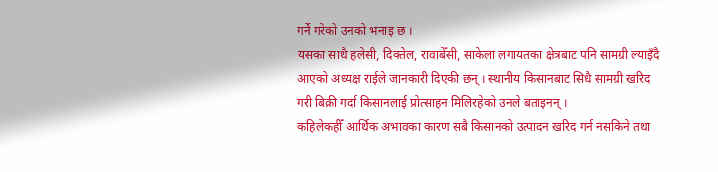गर्ने गरेको उनको भनाइ छ ।
यसका साथै हलेसी, दिक्तेल, रावाबेँसी, साकेला लगायतका क्षेत्रबाट पनि सामग्री ल्याइँदै आएको अध्यक्ष राईले जानकारी दिएकी छन् । स्थानीय किसानबाट सिधै सामग्री खरिद गरी बिक्री गर्दा किसानलाई प्रोत्साहन मिलिरहेको उनले बताइनन् ।
कहिलेकहीँ आर्थिक अभावका कारण सबै किसानको उत्पादन खरिद गर्न नसकिने तथा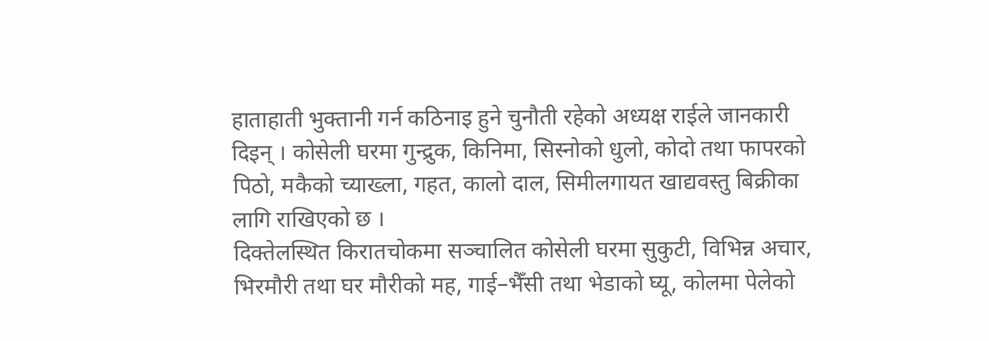हाताहाती भुक्तानी गर्न कठिनाइ हुने चुनौती रहेको अध्यक्ष राईले जानकारी दिइन् । कोसेली घरमा गुन्द्रुक, किनिमा, सिस्नोको धुलो, कोदो तथा फापरको पिठो, मकैको च्याख्ला, गहत, कालो दाल, सिमीलगायत खाद्यवस्तु बिक्रीका लागि राखिएको छ ।
दिक्तेलस्थित किरातचोकमा सञ्चालित कोसेली घरमा सुकुटी, विभिन्न अचार, भिरमौरी तथा घर मौरीको मह, गाई–भैँसी तथा भेडाको घ्यू, कोलमा पेलेको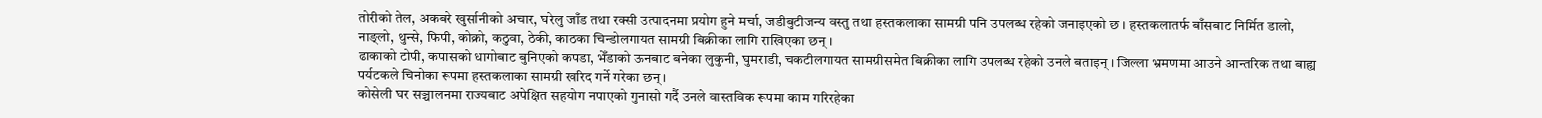तोरीको तेल, अकबरे खुर्सानीको अचार, घरेलु जाँड तथा रक्सी उत्पादनमा प्रयोग हुने मर्चा, जडीबुटीजन्य वस्तु तथा हस्तकलाका सामग्री पनि उपलब्ध रहेको जनाइएको छ । हस्तकलातर्फ बाँसबाट निर्मित डालो, नाङ्लो, थुन्से, फिपी, कोक्रो, कठुवा, ठेकी, काठका चिन्डोलगायत सामग्री बिक्रीका लागि राखिएका छन् ।
ढाकाको टोपी, कपासको धागोबाट बुनिएको कपडा, भेँडाको ऊनबाट बनेका लुकुनी, घुमराडी, चकटीलगायत सामग्रीसमेत बिक्रीका लागि उपलब्ध रहेको उनले बताइन् । जिल्ला भ्रमणमा आउने आन्तरिक तथा बाह्य पर्यटकले चिनोका रूपमा हस्तकलाका सामग्री खरिद गर्ने गरेका छन् ।
कोसेली घर सञ्चालनमा राज्यबाट अपेक्षित सहयोग नपाएको गुनासो गर्दै उनले वास्तविक रूपमा काम गरिरहेका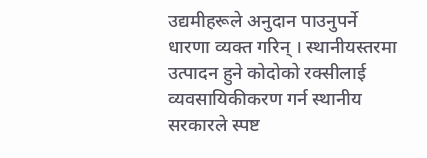उद्यमीहरूले अनुदान पाउनुपर्ने धारणा व्यक्त गरिन् । स्थानीयस्तरमा उत्पादन हुने कोदोको रक्सीलाई व्यवसायिकीकरण गर्न स्थानीय सरकारले स्पष्ट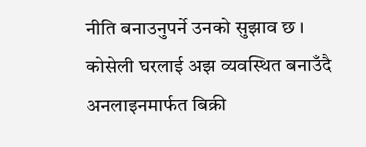नीति बनाउनुपर्ने उनको सुझाव छ ।
कोसेली घरलाई अझ व्यवस्थित बनाउँदै अनलाइनमार्फत बिक्री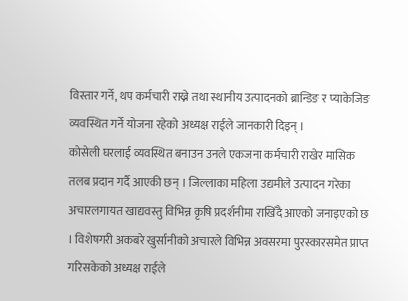विस्तार गर्ने, थप कर्मचारी राख्ने तथा स्थानीय उत्पादनको ब्रान्डिङ र प्याकेजिङ व्यवस्थित गर्ने योजना रहेको अध्यक्ष राईले जानकारी दिइन् ।
कोसेली घरलाई व्यवस्थित बनाउन उनले एकजना कर्मचारी राखेर मासिक तलब प्रदान गर्दै आएकी छन् । जिल्लाका महिला उद्यमीले उत्पादन गरेका अचारलगायत खाद्यवस्तु विभिन्न कृषि प्रदर्शनीमा राखिँदै आएको जनाइएको छ । विशेषगरी अकबरे खुर्सानीको अचारले विभिन्न अवसरमा पुरस्कारसमेत प्राप्त गरिसकेको अध्यक्ष राईले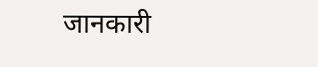जानकारी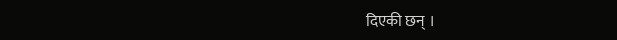दिएकी छन् ।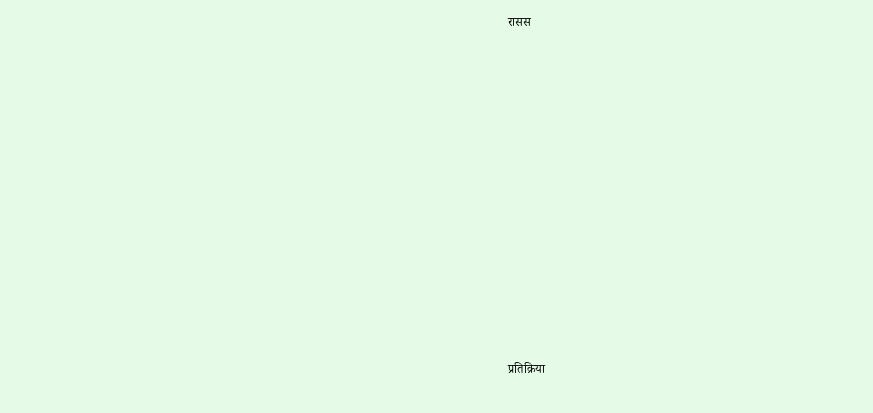रासस













प्रतिक्रिया